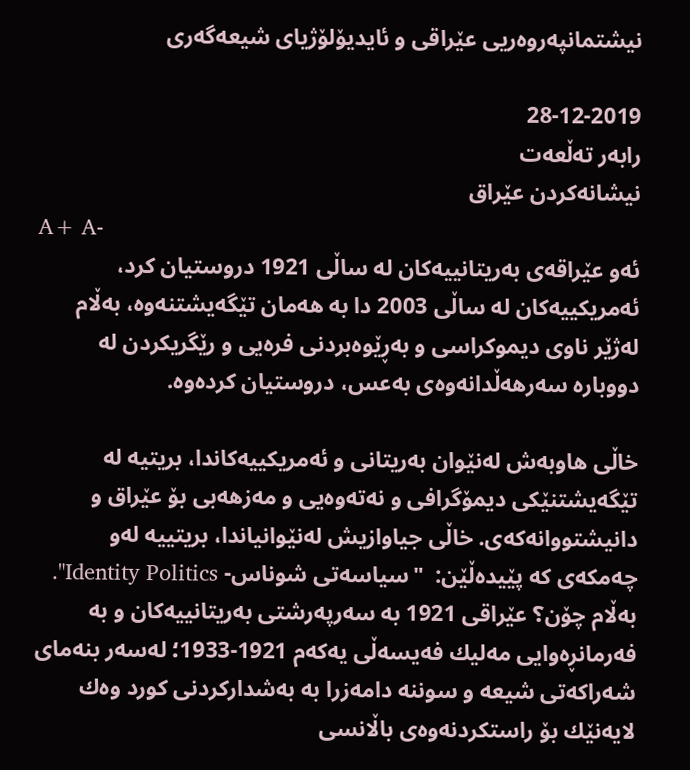نیشتمانپەروەریی عێراقی و ئایدیۆلۆژیای شیعەگەری

28-12-2019
رابەر تەڵعەت
نیشانەکردن عێراق
A+ A-
ئه‌و عێراقه‌ی به‌ریتانییه‌كان له‌ ساڵی 1921 دروستیان كرد، ئه‌مریكییه‌كان له‌ ساڵی 2003 دا به‌ هه‌مان تێگه‌یشتنه‌وه،‌ به‌ڵام له‌ژێر ناوی دیموكراسی و به‌ڕێوه‌بردنی فره‌یی و رێگریكردن له‌ دووباره‌ سه‌رهه‌ڵدانه‌وه‌ی به‌عس، دروستیان كرده‌وه‌.

خاڵی هاوبه‌ش له‌نێوان به‌ریتانی و ئه‌مریكییه‌كاندا، بریتیه‌ له‌ تێگه‌یشتنێكی دیمۆگرافی و نه‌ته‌وه‌یی و مه‌زهه‌بی بۆ عێراق و دانیشتووانه‌كه‌ی. خاڵی جیاوازیش له‌نێوانیاندا، بریتییه‌ له‌و چه‌مكه‌ی كه‌ پێیده‌ڵێن:  "سیاسه‌تی شوناس- Identity Politics". به‌ڵام چۆن؟ عێراقی 1921 به‌ سه‌رپه‌رشتی به‌ریتانییه‌كان و به‌ فه‌رمانڕه‌وایی مه‌لیك فه‌یسه‌ڵی یه‌كه‌م 1921-1933؛ له‌سه‌ر بنه‌مای شه‌راكه‌تی شیعه‌ و سوننه‌ دامه‌زرا به‌ به‌شداركردنی كورد وه‌ك لایه‌نێك بۆ راستكردنه‌وه‌ی باڵانسی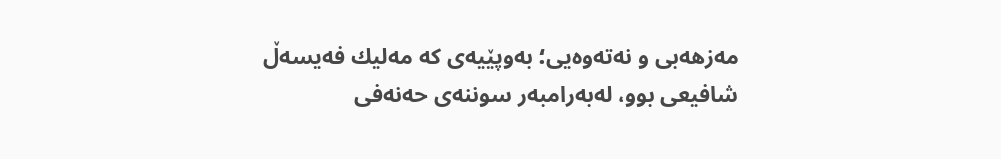مه‌زهه‌بی و نه‌ته‌وه‌یی؛ به‌وپێیه‌ی كه‌ مه‌لیك فه‌یسه‌ڵ شافیعی بوو، له‌به‌رامبه‌ر سوننه‌ی حه‌نه‌فی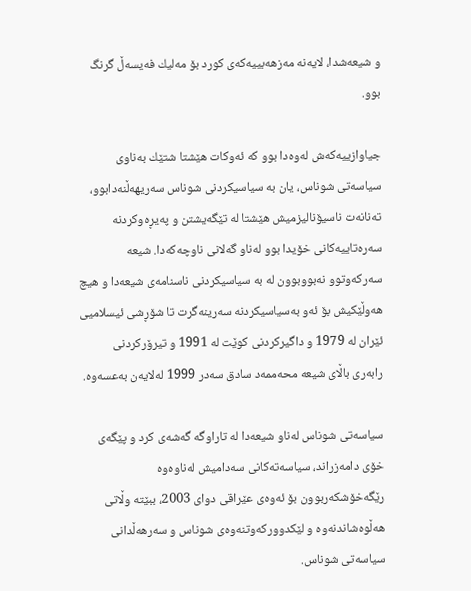و شیعه‌شدا، لایه‌نه‌ مه‌زهه‌بییه‌كه‌ی كورد بۆ مه‌لیك فه‌یسه‌ڵ گرنگ بوو.

جیاوازییه‌كه‌ش له‌وه‌دا بوو كه‌ ئه‌وكات هێشتا شتێك به‌ناوی سیاسه‌تی شوناس، یان به‌ سیاسیكردنی شوناس سه‌ریهه‌ڵنه‌دابوو، ته‌نانه‌ت ناسیۆنالیزمیش هێشتا له‌ تێگه‌یشتن و په‌یڕه‌وكردنه‌ سه‌ره‌تاییه‌كانی خۆیدا بوو له‌ناو گه‌لانی ناوچه‌كه‌دا. شیعه سه‌ركه‌وتوو نه‌بووبوون له‌ به‌ سیاسیكردنی ناسنامه‌ی شیعه‌دا و هیچ هه‌وڵێكیش بۆ ئه‌و به‌سیاسیكردنه‌ سه‌رینه‌گرت تا شۆڕشی ئیسلامیی ئێران لە 1979 و داگیركردنی كوێت لە 1991 و تیرۆركردنی رابه‌ری باڵای شیعه‌ محه‌ممه‌د سادق سه‌در 1999 له‌لایه‌ن به‌عسه‌وه‌.

سیاسه‌تی شوناس له‌ناو شیعه‌دا له‌ تاراوگه‌ گه‌شه‌ی كرد و پێگه‌ی خۆی دامه‌زراند، سیاسه‌ته‌كانی سه‌دامیش له‌ناوه‌وه‌ رێگه‌خۆشكه‌ربوون بۆ ئه‌وه‌ی عێراقی دوای 2003، ببێته‌ وڵاتی هه‌ڵوه‌شاندنه‌وه‌ و لێكدووركه‌وتنه‌وه‌ی شوناس و سه‌رهه‌ڵدانی سیاسه‌تی شوناس.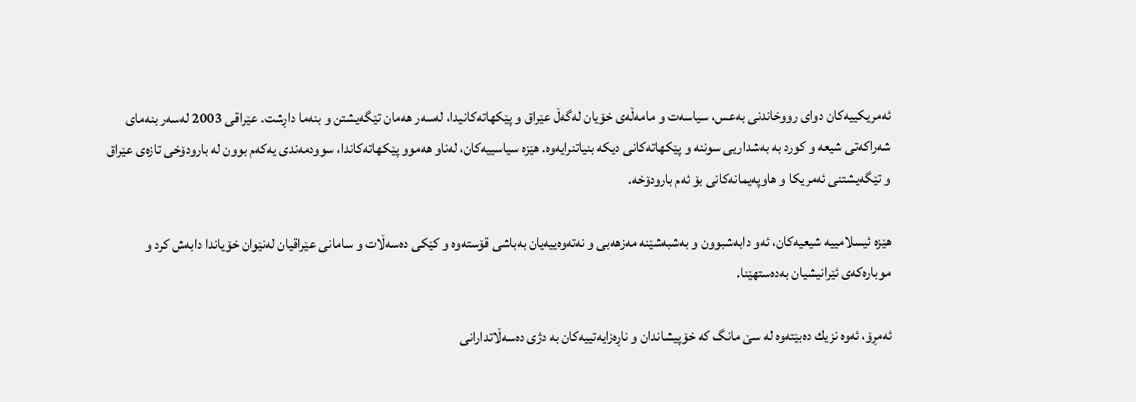ئه‌مریكییه‌كان دوای رووخاندنی به‌عس، سیاسه‌ت و مامه‌ڵه‌ی خۆیان له‌گه‌ڵ عێراق و پێكهاته‌كانیدا، له‌سه‌ر هه‌مان تێگه‌یشتن و بنه‌ما داڕشت. عێراقی 2003 له‌سه‌ر بنه‌مای شه‌راكه‌تی شیعه‌ و كورد به‌ به‌شداریی سوننه‌ و پێكهاته‌كانی دیكه‌ بنیاتنرایه‌وه‌. هێزه‌ سیاسییه‌كان، له‌ناو هه‌موو پێكهاته‌كاندا، سوودمه‌ندی یه‌كه‌م بوون له‌ بارودۆخی تازه‌ی عێراق و تێگه‌یشتنی ئه‌مریكا و هاوپه‌یمانه‌كانی بۆ ئه‌م بارودۆخه‌.

هێزه‌ ئیسلامییه‌ شیعیه‌كان، ئه‌و دابه‌شبوون و به‌شبه‌شێنه‌ مه‌زهه‌بی و نه‌ته‌وه‌ییه‌یان به‌باشی قۆسته‌وه‌ و كێكی ده‌سه‌ڵات و سامانی عێراقیان له‌نێوان خۆیاندا دابه‌ش كرد و موباره‌كه‌ی ئێرانیشیان به‌ده‌ستهێنا.

ئه‌مڕۆ، ئه‌وه‌ نزیك ده‌بێته‌وه‌ له‌ سێ مانگ كه‌ خۆپیشاندان و ناڕه‌زایه‌تییه‌كان به‌ دژی ده‌سه‌ڵاتدارانی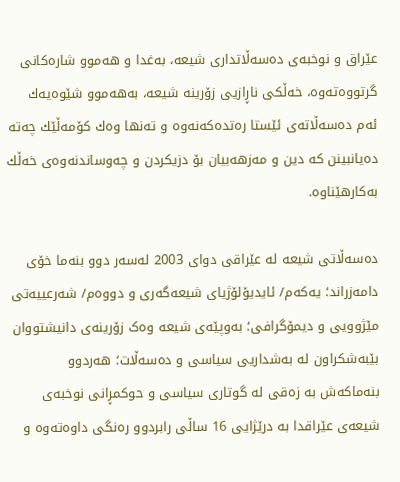عێراق و نوخبه‌ی ده‌سه‌ڵاتداری شیعه،‌ به‌غدا و هه‌موو شاره‌كانی گرتووەته‌وه‌، خه‌ڵكی ناڕازیی زۆرینه‌ شیعه‌، به‌هه‌موو شێوه‌یه‌ك ئه‌م ده‌سه‌ڵاته‌ی ئێستا ره‌تده‌كه‌نه‌وه‌ و ته‌نها وه‌ك كۆمه‌ڵێك چه‌ته‌ ده‌یانبینن كه‌ دین و مه‌زهه‌بیان بۆ دزیكردن و چه‌وساندنه‌وه‌ی خه‌ڵك به‌كارهێناوه‌.

دەسەڵاتی شیعە لە عێراقی دوای 2003 لەسەر دوو بنەما خۆی دامەزراند؛ یەکەم/ ئایدیۆلۆژیای شیعەگەری و دووەم/ شەرعییەتی مێژوویی و دیمۆگرافی؛ بەوپێەی شیعە وەک زۆرینەی دانیشتووان بێبەشکراون لە بەشداریی سیاسی و دەسەڵات؛ هەردوو بنەماکەش بە زەقی لە گوتاری سیاسی و حوکمڕانی نوخبەی شیعەی عێراقدا بە درێژایی 16 ساڵی رابردوو رەنگی داوەتەوە و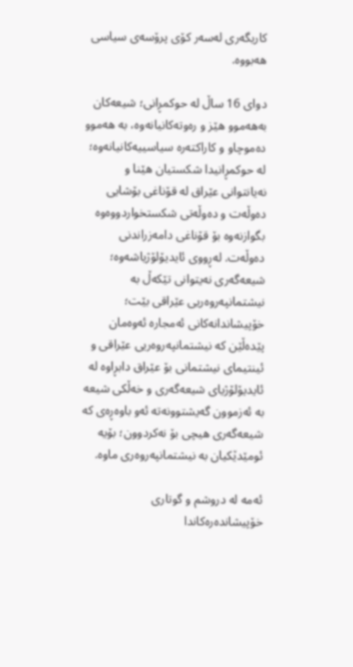کاریگەری لەسەر کۆی پرۆسەی سیاسی هەبووە.

دوای 16 ساڵ لە حوکمڕانی؛ شیعەکان بەهەموو هێز و رەوتەکانیانەوە، بە هەموو دەموچاو و کاراکتەرە سیاسییەکانیانەوە؛ لە حوکمڕانیدا شکستیان هێنا و نەیانتوانی عێراق لە قۆناغی بۆشایی دەوڵەت و دەوڵەتی شکستخواردووەوە بگوازنەوە بۆ قۆناغی دامەزراندنی دەوڵەت. لەڕووی ئایدیۆلۆژیاشەوە؛ شیعەگەری نەیتوانی تێکەڵ بە نیشتمانپەروەریی عێراقی بێت؛ خۆپیشاندانەکانی ئەمجارە ئەوەمان پێدەڵێن کە نیشتمانپەروەریی عێراقی و ئینتیمای نیشتمانی بۆ عێراق دابڕاوە لە ئایدیۆلۆژیای شیعەگەری و خەڵکی شیعە بە ئەزموون گەیشتوونەتە ئەو باوەڕەی کە شیعەگەری هیچی بۆ نەکردوون؛ بۆیە ئومێدێکیان بە نیشتمانپەروەری ماوە.

ئەمە لە دروشم و گوتاری خۆپیشاندەرەکاندا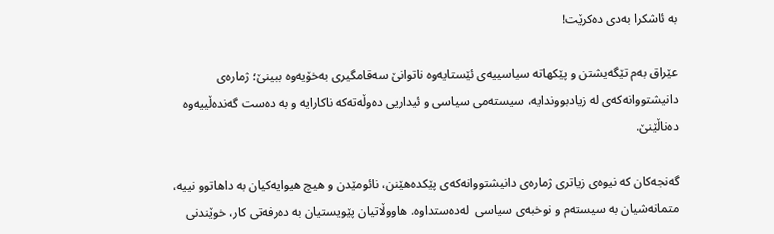بە ئاشکرا بەدی دەکرێت!

عێراق به‌م تێگه‌یشتن و پێكهاته‌ سیاسییه‌ی ئێستایه‌وه‌ ناتوانێ سەقامگیری بەخۆیەوە ببینێ؛ ژمارەی دانیشتووانه‌كه‌ی لە زیادبووندایە، سیستەمی سیاسی و ئیداریی دەوڵەته‌كه‌ ناكارایه ‌و به‌ ده‌ست گه‌نده‌ڵییه‌وه‌ ده‌ناڵێنێ.

گەنجەکان کە نیوەی زیاتری ژماره‌ی دانیشتووانەكه‌ی پێکدەهێنن، نائومێدن و هیچ هیوایەکیان بە داهاتوو نییە، متمانەشیان بە سیستەم و نوخبەی سیاسی  لەدەستداوە. هاووڵاتیان پێویستیان بە دەرفەتی کار، خوێندنی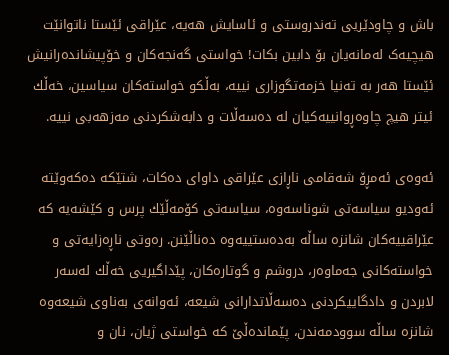باش و چاودێریی تەندروستی و ئاسایش هەیە، عێراقی ئێستا ناتوانێت هیچیەک لەمانەیان بۆ دابین بکات! خواستی گه‌نجه‌كان و خۆپیشانده‌رانیش ئێستا هه‌ر به‌ ته‌نیا خزمه‌تگوزاری نییه‌، به‌ڵكو خواسته‌كان سیاسین، خه‌ڵك ئیتر هیچ چاوه‌ڕوانییه‌كیان له‌ ده‌سه‌ڵات و دابه‌شكردنی مه‌زهه‌بی نییه‌.

ئه‌وه‌ی ئه‌مڕۆ شه‌قامی ناڕازی عێراقی داوای ده‌كات، شتێكه‌ ده‌كه‌وێته‌ ئه‌ودیو سیاسه‌تی شوناسه‌وه‌، سیاسه‌تی كۆمه‌ڵێك پرس و كێشه‌یه‌ كه‌ عێراقییه‌كان شانزه ساڵه‌ به‌ده‌ستییه‌وه‌ ده‌ناڵێنن. ره‌وتی ناڕه‌زایه‌تی و خواسته‌كانی جه‌ماوه‌ر، دروشم و گوتاره‌كان، پێداگیریی خه‌ڵك له‌سه‌ر لابردن و دادگاییكردنی ده‌سه‌ڵاتدارانی شیعه‌، ئه‌وانه‌ی به‌ناوی شیعه‌وه‌ شانزه‌ ساڵه‌ سوودمه‌ندن، پێمانده‌ڵێ كه‌ خواستی ژیان، نان و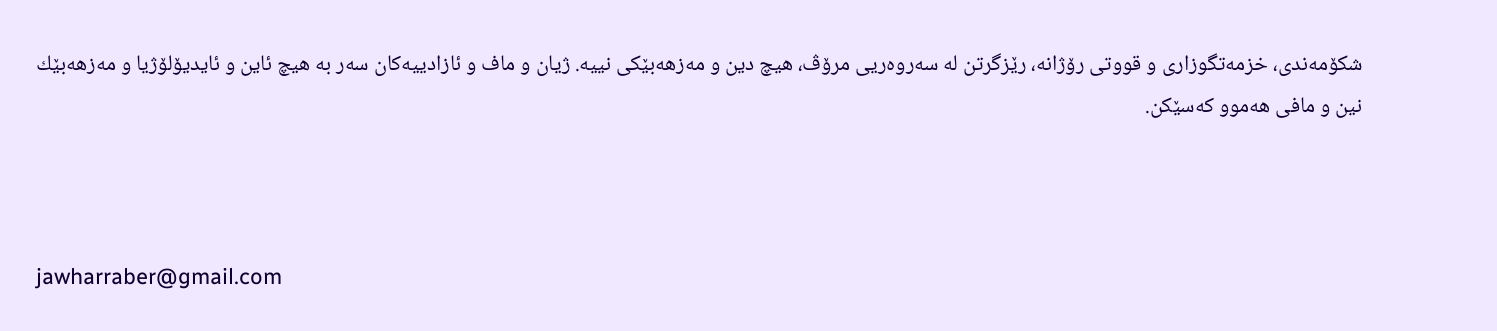شكۆمه‌ندی، خزمه‌تگوزاری و قووتی رۆژانه‌، رێزگرتن له‌ سه‌روه‌ریی مرۆڤ، هیچ دین و مه‌زهه‌بێكی نییه‌. ژیان و ماف و ئازادییه‌كان سه‌ر به‌ هیچ ئاین و ئایدیۆلۆژیا و مه‌زهه‌بێك نین و مافی هه‌موو كه‌سێكن.



jawharraber@gmail.com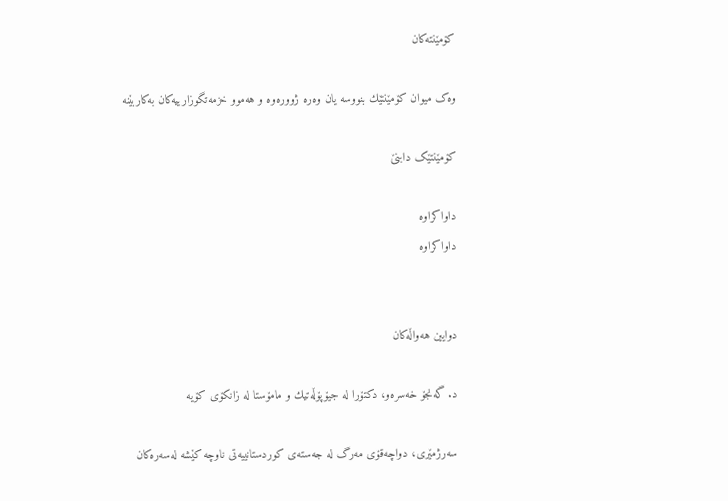کۆمێنتەکان

وەک میوان کۆمێنتێك بنووسە یان وەرە ژوورەوە و هه‌موو خزمەتگوزارییەکان به‌كاربێنه‌

کۆمێنتێک دابنێ

داواکراوە
داواکراوە


دوایین هەواڵەکان

د. گه‌نجۆ خه‌سره‌و، دكتۆرا له‌ جیۆپۆڵەتیك و مامۆستا له‌ زانكۆی كۆیه‌

سه‌رژمێری، دواچه‌قۆی‌ مه‌رگ له‌ جه‌سته‌ی كوردستانییه‌تی ناوچه‌ كێشه‌ له‌سه‌ره‌كان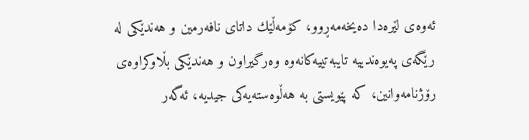ئه‌وه‌ی لێره‌دا ده‌یخه‌مەڕوو، كۆمه‌ڵێك داتای نافه‌رمین و هه‌ندێكی له‌‌ رێگه‌ی په‌یوه‌ندییه‌ تایبەتییەکانەوە وه‌رگیراون‌ و هه‌ندێكی بڵاوكراوه‌ی رۆژنامه‌وانین، كه‌ پێویستی به‌ هه‌ڵوه‌سته‌یه‌كی جیدیه‌،‌ ئه‌گه‌ر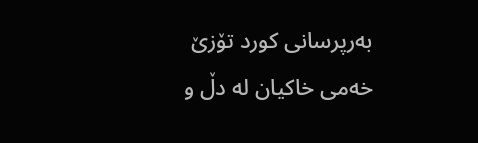به‌رپرسانی كورد تۆزێ خه‌می خاكیان له‌ دڵ و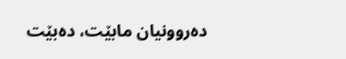ده‌روونیان مابێت، ده‌بێت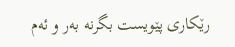رێكاری پێویست بگرنه‌ به‌ر و ئه‌م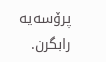پرۆسه‌یه‌ رابگرن.